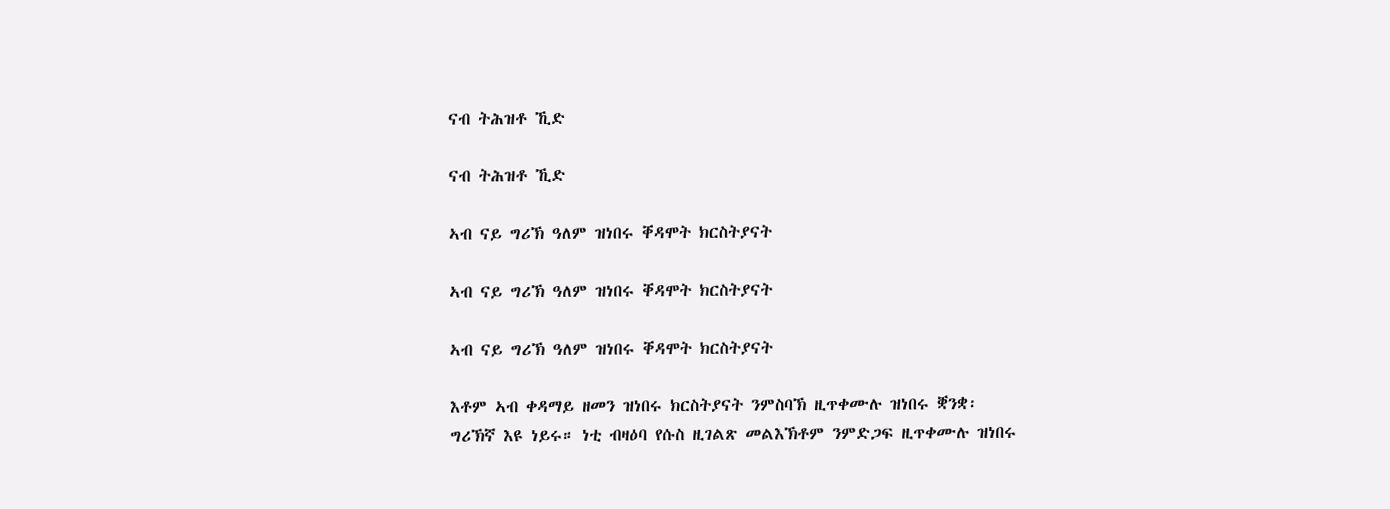ናብ ትሕዝቶ ኺድ

ናብ ትሕዝቶ ኺድ

ኣብ ናይ ግሪኽ ዓለም ዝነበሩ ቐዳሞት ክርስትያናት

ኣብ ናይ ግሪኽ ዓለም ዝነበሩ ቐዳሞት ክርስትያናት

ኣብ ናይ ግሪኽ ዓለም ዝነበሩ ቐዳሞት ክርስትያናት

እቶም ኣብ ቀዳማይ ዘመን ዝነበሩ ክርስትያናት ንምስባኽ ዚጥቀሙሉ ዝነበሩ ቛንቋ፡ ግሪኽኛ እዩ ነይሩ። ነቲ ብዛዕባ የሱስ ዚገልጽ መልእኽቶም ንምድጋፍ ዚጥቀሙሉ ዝነበሩ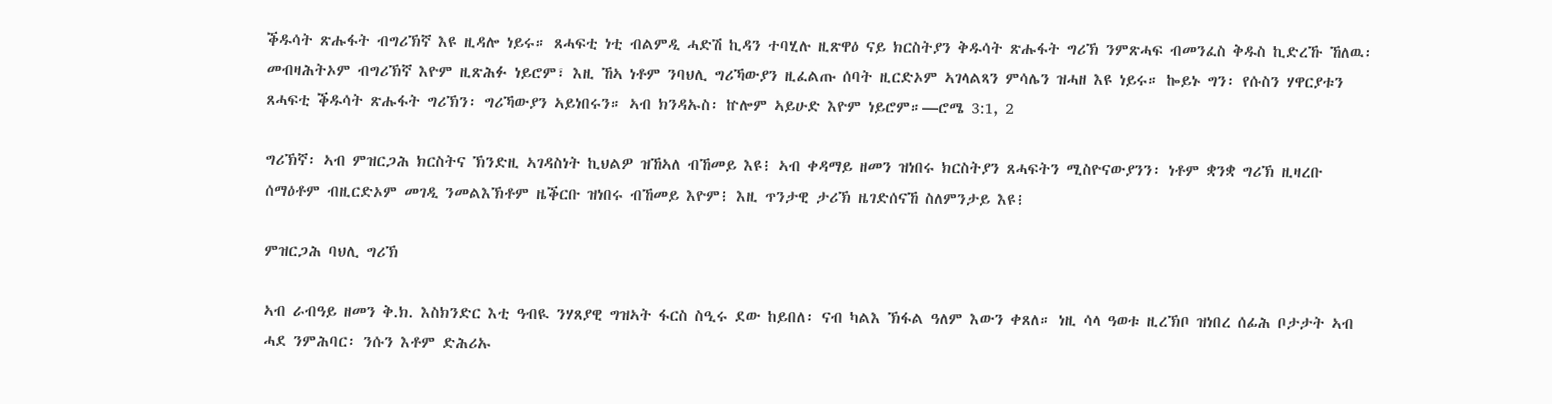ቕዱሳት ጽሑፋት ብግሪኽኛ እዩ ዚዳሎ ነይሩ። ጸሓፍቲ ነቲ ብልምዲ ሓድሽ ኪዳን ተባሂሉ ዚጽዋዕ ናይ ክርስትያን ቅዱሳት ጽሑፋት ግሪኽ ንምጽሓፍ ብመንፈስ ቅዱስ ኪድረኹ ኸለዉ፡ መብዛሕትኦም ብግሪኽኛ እዮም ዚጽሕፉ ነይሮም፣ እዚ ኸኣ ነቶም ንባህሊ ግሪኻውያን ዚፈልጡ ሰባት ዚርድኦም ኣገላልጻን ምሳሌን ዝሓዘ እዩ ነይሩ። ኰይኑ ግን፡ የሱስን ሃዋርያቱን ጸሓፍቲ ቕዱሳት ጽሑፋት ግሪኽን፡ ግሪኻውያን ኣይነበሩን። ኣብ ክንዳኡስ፡ ኵሎም ኣይሁድ እዮም ነይሮም።—ሮሜ 3:1, 2

ግሪኽኛ፡ ኣብ ምዝርጋሕ ክርስትና ኽንድዚ ኣገዳስነት ኪህልዎ ዝኸኣለ ብኸመይ እዩ፧ ኣብ ቀዳማይ ዘመን ዝነበሩ ክርስትያን ጸሓፍትን ሚስዮናውያንን፡ ነቶም ቋንቋ ግሪኽ ዚዛረቡ ሰማዕቶም ብዚርድኦም መገዲ ንመልእኽቶም ዜቕርቡ ዝነበሩ ብኸመይ እዮም፧ እዚ ጥንታዊ ታሪኽ ዜገድሰናኸ ስለምንታይ እዩ፧

ምዝርጋሕ ባህሊ ግሪኽ

ኣብ ራብዓይ ዘመን ቅ.ክ. እስክንድር እቲ ዓብዪ ንሃጸያዊ ግዝኣት ፋርስ ስዒሩ ደው ከይበለ፡ ናብ ካልእ ኽፋል ዓለም እውን ቀጸለ። ነዚ ሳላ ዓወቱ ዚረኽቦ ዝነበረ ሰፊሕ ቦታታት ኣብ ሓደ ንምሕባር፡ ንሱን እቶም ድሕሪኡ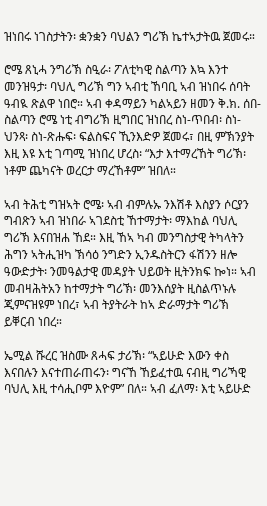ዝነበሩ ነገስታትን፡ ቋንቋን ባህልን ግሪኽ ኬተኣታትዉ ጀመሩ።

ሮሜ ጸኒሓ ንግሪኽ ስዒራ፡ ፖለቲካዊ ስልጣን እኳ እንተ መንዝዓታ፡ ባህሊ ግሪኽ ግን ኣብቲ ኸባቢ ኣብ ዝነበሩ ሰባት ዓብዪ ጽልዋ ነበሮ። ኣብ ቀዳማይን ካልኣይን ዘመን ቅ.ክ. ሰበ-ስልጣን ሮሜ ነቲ ብግሪኽ ዚግበር ዝነበረ ስነ-ጥበብ፡ ስነ-ህንጻ፡ ስነ-ጽሑፍ፡ ፍልስፍና ኺንእድዎ ጀመሩ፣ በዚ ምኽንያት እዚ እዩ እቲ ገጣሚ ዝነበረ ሆረስ፡ “እታ እተማረኸት ግሪኽ፡ ነቶም ጨካናት ወረርታ ማረኸቶም” ዝበለ።

ኣብ ትሕቲ ግዝኣት ሮሜ፡ ኣብ ብምሉኡ ንእሽቶ እስያን ሶርያን ግብጽን ኣብ ዝነበራ ኣገደስቲ ኸተማታት፡ ማእከል ባህሊ ግሪኽ እናበዝሐ ኸደ። እዚ ኸኣ ካብ መንግስታዊ ትካላትን ሕግን ኣትሒዝካ ኽሳዕ ንግድን ኢንዱስትርን ፋሽንን ዘሎ ዓውድታት፡ ንመዓልታዊ መዳያት ህይወት ዚትንክፍ ኰነ። ኣብ መብዛሕትአን ከተማታት ግሪኽ፡ መንእሰያት ዚስልጥኑሉ ጂምናዝዩም ነበረ፣ ኣብ ትያትራት ከኣ ድራማታት ግሪኽ ይቐርብ ነበረ።

ኤሚል ሹረር ዝስሙ ጸሓፍ ታሪኽ፡ “ኣይሁድ እውን ቀስ እናበሉን እናተጠራጠሩን፡ ግናኸ ኸይፈተዉ ናብዚ ግሪኻዊ ባህሊ እዚ ተሳሒቦም እዮም” በለ። ኣብ ፈለማ፡ እቲ ኣይሁድ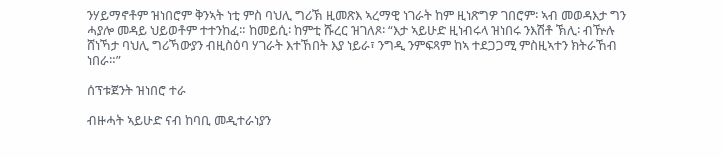ንሃይማኖቶም ዝነበሮም ቅንኣት ነቲ ምስ ባህሊ ግሪኽ ዚመጽእ ኣረማዊ ነገራት ከም ዚነጽግዎ ገበሮም፡ ኣብ መወዳእታ ግን ሓያሎ መዳይ ህይወቶም ተተንከፈ። ከመይሲ፡ ከምቲ ሹረር ዝገለጾ፡ “እታ ኣይሁድ ዚነብሩላ ዝነበሩ ንእሽቶ ኽሊ፡ ብዅሉ ሸነኻታ ባህሊ ግሪኻውያን ብዚስዕባ ሃገራት እተኸበት እያ ነይራ፣ ንግዲ ንምፍጻም ከኣ ተደጋጋሚ ምስዚኣተን ክትራኸብ ነበራ።”

ሰፕቱጀንት ዝነበሮ ተራ

ብዙሓት ኣይሁድ ናብ ከባቢ መዲተራነያን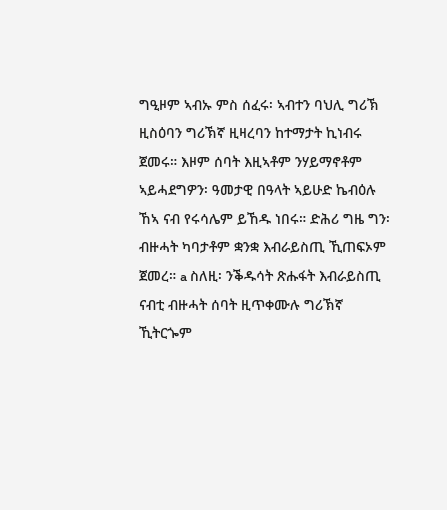ግዒዞም ኣብኡ ምስ ሰፈሩ፡ ኣብተን ባህሊ ግሪኽ ዚስዕባን ግሪኽኛ ዚዛረባን ከተማታት ኪነብሩ ጀመሩ። እዞም ሰባት እዚኣቶም ንሃይማኖቶም ኣይሓደግዎን፡ ዓመታዊ በዓላት ኣይሁድ ኬብዕሉ ኸኣ ናብ የሩሳሌም ይኸዱ ነበሩ። ድሕሪ ግዜ ግን፡ ብዙሓት ካባታቶም ቋንቋ እብራይስጢ ኺጠፍኦም ጀመረ። a ስለዚ፡ ንቕዱሳት ጽሑፋት እብራይስጢ ናብቲ ብዙሓት ሰባት ዚጥቀሙሉ ግሪኽኛ ኺትርጐም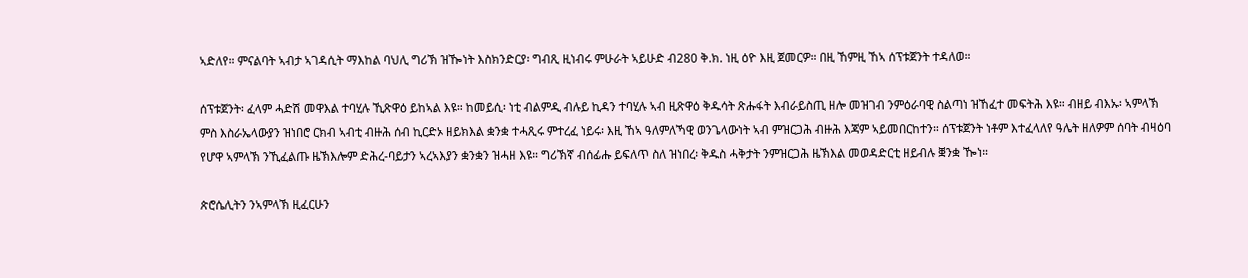ኣድለየ። ምናልባት ኣብታ ኣገዳሲት ማእከል ባህሊ ግሪኽ ዝዀነት እስክንድርያ፡ ግብጺ ዚነብሩ ምሁራት ኣይሁድ ብ280 ቅ.ክ. ነዚ ዕዮ እዚ ጀመርዎ። በዚ ኸምዚ ኸኣ ሰፕቱጀንት ተዳለወ።

ሰፕቱጀንት፡ ፈላም ሓድሽ መዋእል ተባሂሉ ኺጽዋዕ ይከኣል እዩ። ከመይሲ፡ ነቲ ብልምዲ ብሉይ ኪዳን ተባሂሉ ኣብ ዚጽዋዕ ቅዱሳት ጽሑፋት እብራይስጢ ዘሎ መዝገብ ንምዕራባዊ ስልጣነ ዝኸፈተ መፍትሕ እዩ። ብዘይ ብእኡ፡ ኣምላኽ ምስ እስራኤላውያን ዝነበሮ ርክብ ኣብቲ ብዙሕ ሰብ ኪርድኦ ዘይክእል ቋንቋ ተሓጺሩ ምተረፈ ነይሩ፡ እዚ ኸኣ ዓለምለኻዊ ወንጌላውነት ኣብ ምዝርጋሕ ብዙሕ እጃም ኣይመበርከተን። ሰፕቱጀንት ነቶም እተፈላለየ ዓሌት ዘለዎም ሰባት ብዛዕባ የሆዋ ኣምላኽ ንኺፈልጡ ዜኽእሎም ድሕረ-ባይታን ኣረኣእያን ቋንቋን ዝሓዘ እዩ። ግሪኽኛ ብሰፊሑ ይፍለጥ ስለ ዝነበረ፡ ቅዱስ ሓቅታት ንምዝርጋሕ ዜኽእል መወዳድርቲ ዘይብሉ ቛንቋ ዀነ።

ጵሮሴሊትን ንኣምላኽ ዚፈርሁን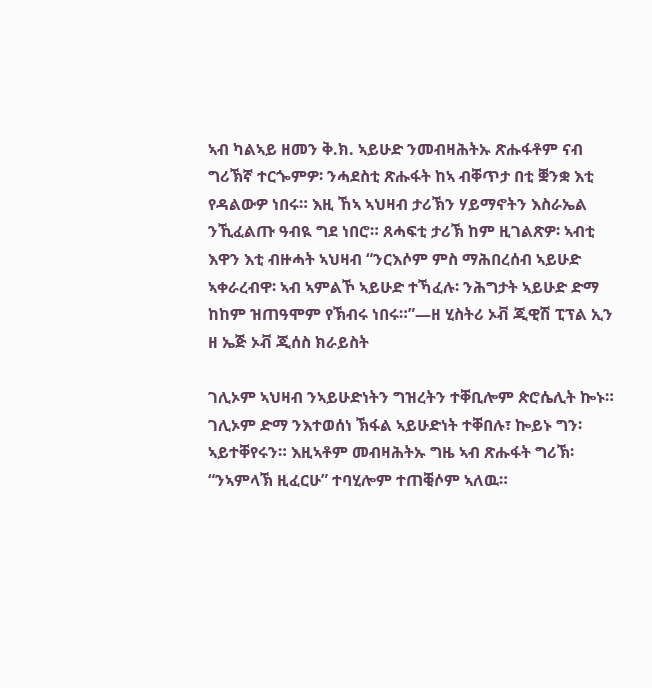ኣብ ካልኣይ ዘመን ቅ.ክ. ኣይሁድ ንመብዛሕትኡ ጽሑፋቶም ናብ ግሪኽኛ ተርጐምዎ፡ ንሓደስቲ ጽሑፋት ከኣ ብቐጥታ በቲ ቛንቋ እቲ የዳልውዎ ነበሩ። እዚ ኸኣ ኣህዛብ ታሪኽን ሃይማኖትን እስራኤል ንኺፈልጡ ዓብዪ ግደ ነበሮ። ጸሓፍቲ ታሪኽ ከም ዚገልጽዎ፡ ኣብቲ እዋን እቲ ብዙሓት ኣህዛብ “ንርእሶም ምስ ማሕበረሰብ ኣይሁድ ኣቀራረብዋ፡ ኣብ ኣምልኾ ኣይሁድ ተኻፈሉ፡ ንሕግታት ኣይሁድ ድማ ከከም ዝጠዓሞም የኽብሩ ነበሩ።”—ዘ ሂስትሪ ኦቭ ጂዊሽ ፒፕል ኢን ዘ ኤጅ ኦቭ ጂሰስ ክራይስት

ገሊኦም ኣህዛብ ንኣይሁድነትን ግዝረትን ተቐቢሎም ጵሮሴሊት ኰኑ። ገሊኦም ድማ ንእተወሰነ ኽፋል ኣይሁድነት ተቐበሉ፣ ኰይኑ ግን፡ ኣይተቐየሩን። እዚኣቶም መብዛሕትኡ ግዜ ኣብ ጽሑፋት ግሪኽ፡ “ንኣምላኽ ዚፈርሁ” ተባሂሎም ተጠቒሶም ኣለዉ።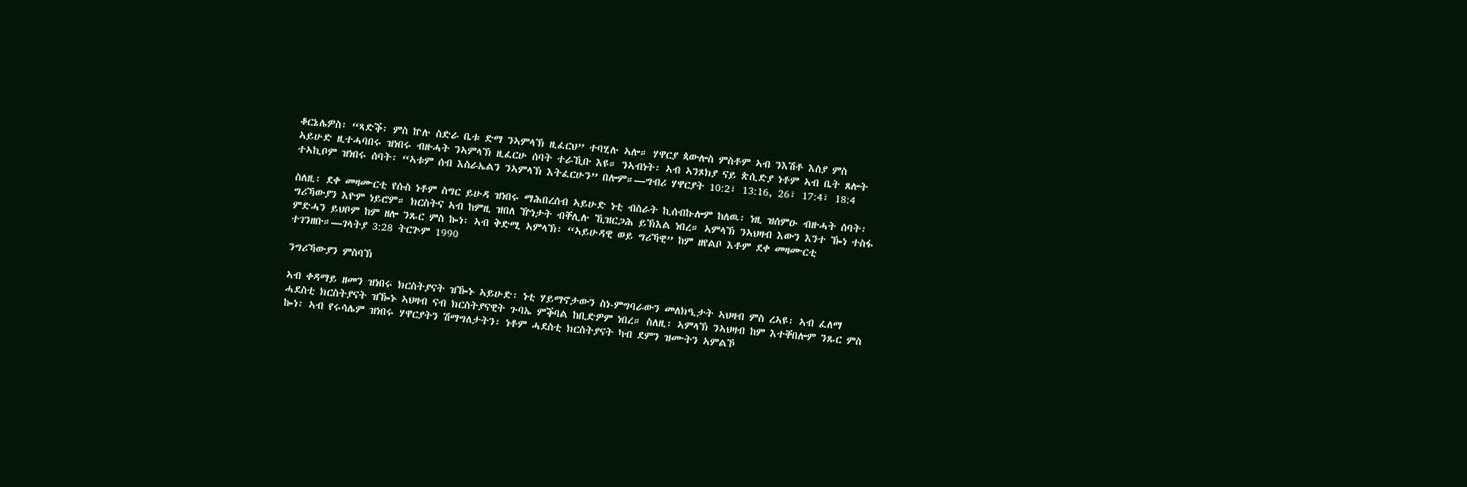ቆርኔሌዎስ፡ “ጻድቕ፡ ምስ ኵሉ ስድራ ቤቱ ድማ ንኣምላኽ ዚፈርህ” ተባሂሉ ኣሎ። ሃዋርያ ጳውሎስ ምስቶም ኣብ ንእሽቶ እስያ ምስ ኣይሁድ ዚተሓባበሩ ዝነበሩ ብዙሓት ንኣምላኽ ዚፈርሁ ሰባት ተራኺቡ እዩ። ንኣብነት፡ ኣብ ኣንጾክያ ናይ ጵሲድያ ነቶም ኣብ ቤት ጸሎት ተኣኪቦም ዝነበሩ ሰባት፡ “ኣቱም ሰብ እስራኤልን ንኣምላኽ እትፈርሁን” በሎም።—ግብሪ ሃዋርያት 10:2፣ 13:16, 26፣ 17:4፣ 18:4

ስለዚ፡ ደቀ መዛሙርቲ የሱስ ነቶም ስግር ይሁዳ ዝነበሩ ማሕበረሰብ ኣይሁድ ነቲ ብስራት ኪሰብኩሎም ከለዉ፡ ነዚ ዝሰምዑ ብዙሓት ሰባት፡ ግሪኻውያን እዮም ነይሮም። ክርስትና ኣብ ከምዚ ዝበለ ዅነታት ብቐሊሉ ኺዝርጋሕ ይኽእል ነበረ። ኣምላኽ ንኣህዛብ እውን እንተ ዀነ ተስፋ ምድሓን ይህቦም ከም ዘሎ ንጹር ምስ ኰነ፡ ኣብ ቅድሚ ኣምላኽ፡ “ኣይሁዳዊ ወይ ግሪኻዊ” ከም ዘየልቦ እቶም ደቀ መዛሙርቲ ተገንዘቡ።—ገላትያ 3:28 ትርጕም 1990

ንግሪኻውያን ምስባኽ

ኣብ ቀዳማይ ዘመን ዝነበሩ ክርስትያናት ዝዀኑ ኣይሁድ፡ ነቲ ሃይማኖታውን ስነ-ምግባራውን መለክዒታት ኣህዛብ ምስ ረኣዩ፡ ኣብ ፈለማ ሓደስቲ ክርስትያናት ዝዀኑ ኣህዛብ ናብ ክርስትያናዊት ጉባኤ ምቕባል ከቢድዎም ነበረ። ስለዚ፡ ኣምላኽ ንኣህዛብ ከም እተቐበሎም ንጹር ምስ ኰነ፡ ኣብ የሩሳሌም ዝነበሩ ሃዋርያትን ሽማግለታትን፡ ነቶም ሓደስቲ ክርስትያናት ካብ ደምን ዝሙትን ኣምልኾ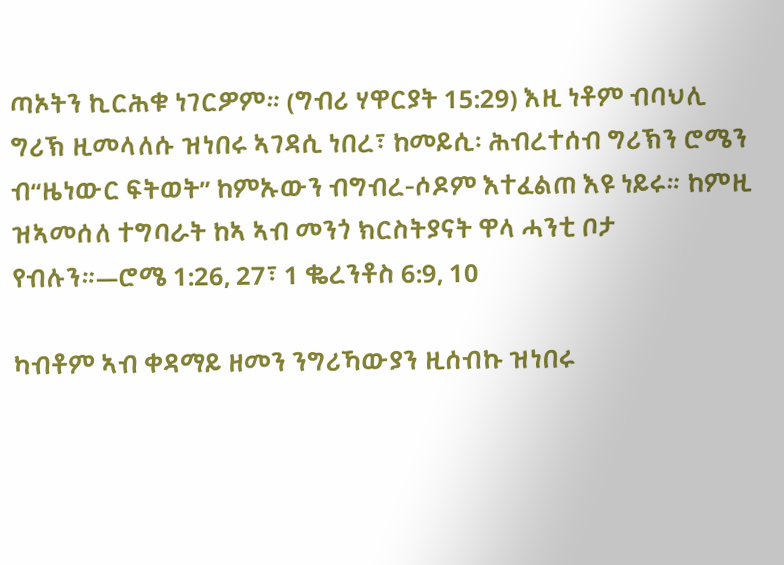ጣኦትን ኪርሕቁ ነገርዎም። (ግብሪ ሃዋርያት 15:29) እዚ ነቶም ብባህሊ ግሪኽ ዚመላለሱ ዝነበሩ ኣገዳሲ ነበረ፣ ከመይሲ፡ ሕብረተሰብ ግሪኽን ሮሜን ብ“ዜነውር ፍትወት” ከምኡውን ብግብረ-ሶዶም እተፈልጠ እዩ ነይሩ። ከምዚ ዝኣመሰለ ተግባራት ከኣ ኣብ መንጎ ክርስትያናት ዋላ ሓንቲ ቦታ የብሉን።—ሮሜ 1:26, 27፣ 1 ቈረንቶስ 6:9, 10

ካብቶም ኣብ ቀዳማይ ዘመን ንግሪኻውያን ዚሰብኩ ዝነበሩ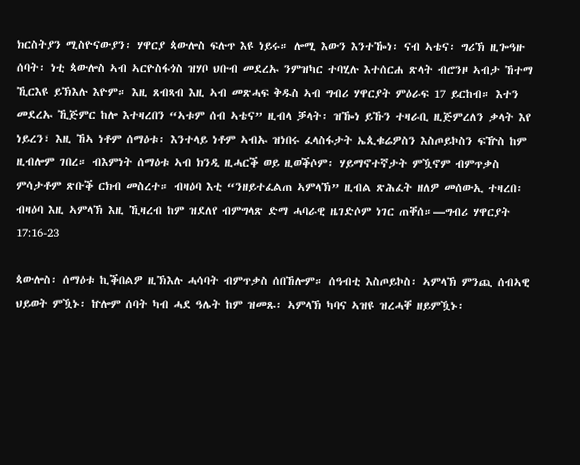ክርስትያን ሚስዮናውያን፡ ሃዋርያ ጳውሎስ ፍሉጥ እዩ ነይሩ። ሎሚ እውን እንተዀነ፡ ናብ ኣቴና፡ ግሪኽ ዚጐዓዙ ሰባት፡ ነቲ ጳውሎስ ኣብ ኣርዮስፋጎስ ዝሃቦ ህቡብ መደረኡ ንምዝካር ተባሂሉ እተሰርሐ ጽላት ብሮንዞ ኣብታ ኸተማ ኺርእዩ ይኽእሉ እዮም። እዚ ጸብጻብ እዚ ኣብ መጽሓፍ ቅዱስ ኣብ ግብሪ ሃዋርያት ምዕራፍ 17 ይርከብ። እተን መደረኡ ኺጅምር ከሎ እተዛረበን “ኣቱም ሰብ ኣቴና” ዚብላ ቓላት፡ ዝዀነ ይኹን ተዛራቢ ዚጅምረለን ቃላት እየ ነይረን፣ እዚ ኸኣ ነቶም ሰማዕቱ፡ እንተላይ ነቶም ኣብኡ ዝነበሩ ፈላስፋታት ኤጲቁሬዎስን እስጦይኮስን ፍዅስ ከም ዚብሎም ገበረ። ብእምነት ሰማዕቱ ኣብ ክንዲ ዚሓርቕ ወይ ዚወቕሶም፡ ሃይማኖተኛታት ምዃኖም ብምጥቃስ ምሳታቶም ጽቡቕ ርክብ መስረተ። ብዛዕባ እቲ “ንዘይተፈልጠ ኣምላኽ” ዚብል ጽሕፈት ዘለዎ መሰውኢ ተዛረበ፡ ብዛዕባ እዚ ኣምላኽ እዚ ኺዛረብ ከም ዝደለየ ብምግላጽ ድማ ሓባራዊ ዜገድሶም ነገር ጠቐሰ።—ግብሪ ሃዋርያት 17:16-23

ጳውሎስ፡ ሰማዕቱ ኪቕበልዎ ዚኽእሉ ሓሳባት ብምጥቃስ ሰበኸሎም። ሰዓብቲ እስጦይኮስ፡ ኣምላኽ ምንጪ ሰብኣዊ ህይወት ምዃኑ፡ ኵሎም ሰባት ካብ ሓደ ዓሌት ከም ዝመጹ፡ ኣምላኽ ካባና ኣዝዩ ዝረሓቐ ዘይምዃኑ፡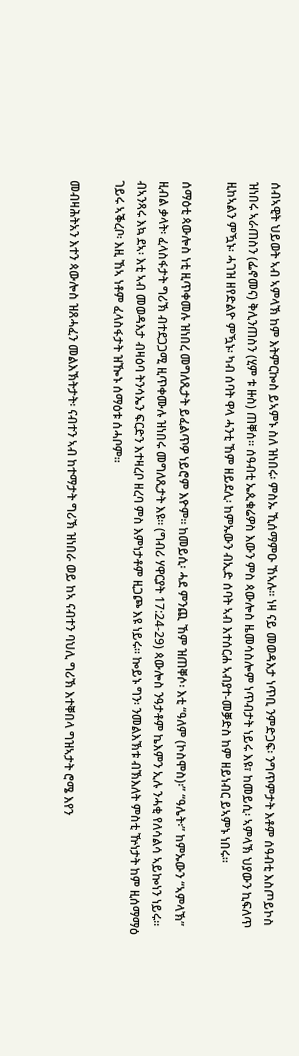ሰብኣዊት ህይወት ኣብ ኣምላኽ ከም እትምርኰስ ይኣምኑ ስለ ዝነበሩ፡ ምስኡ ኺሰማምዑ ኸኣሉ። ነዛ ናይ መወዳእታ ነጥቢ ንምድጋፍ፡ ንግጥምታት እቶም ሰዓብቲ እስጦይኮስ ዝነበሩ ኣራጠስን (ፌኖመና) ቅሊንጠስን (ሂም ቱ ዙስ) ጠቐሰ። ሰዓብቲ ኤጲቁሬዎስ እውን ምስ ጳውሎስ ዜመሳስሎም ነጥብታት ነይሩ እዩ፣ ከመይሲ፡ ኣምላኽ ህያውን ኪፍለጥ ዚከኣልን ምዃኑ፡ ሓገዝ ዘየድልዮ ምዃኑ፡ ካብ ሰባት ዋላ ሓንቲ ኸም ዘይደሊ፡ ከምኡውን ብኢድ ሰባት ኣብ እተሰርሐ ኣብያተ-መቓድስ ከም ዘይነብር ይኣምኑ ነበሩ።

ሰማዕቲ ጳውሎስ ነቲ ዚጥቀመሉ ዝነበረ መግለጺታት ይፈልጥዎ ነይሮም እዮም። ከመይሲ፡ ሓደ ምንጪ ኸም ዝጠቐሶ፡ እቲ “ዓለም (ኮስሞስ)፡” “ዓሌት፡” ከምኡውን “ኣምላኽ” ዚብል ቃላት፡ ፈላስፋታት ግሪኽ ብተደጋጋሚ ዚጥቀሙሉ ዝነበሩ መግለጺታት እዩ። (ግብሪ ሃዋርያት 17:24-29) ጳውሎስ ንዓታቶም ኬእምን ኢሉ ንሓቂ የለሳልሳ ኣይኰነን ነይሩ። ብኣንጻሩ እኳ ደኣ፡ እቲ ኣብ መወዳእታ ብዛዕባ ትንሳኤን ፍርድን እተዛረቦ ዘረባ ምስ እምነታቶም ዚጋጮ እዩ ነይሩ። ኰይኑ ግን፡ ንመልእኽቱ ብኽእለት ምስቲ ዅነታት ከም ዚሰማማዕ ገይሩ ኣቕረቦ፡ እዚ ኸኣ ነቶም ፈላስፋታት ዝዀኑ ሰማዕቱ ሰሓቦም።

መብዛሕትአን እተን ጳውሎስ ዝጸሓፈን መልእኽትታት፡ ናብተን ኣብ ከተማታት ግሪኽ ዝነበራ ወይ ከኣ ናብተን ባህሊ ግሪኽ እተቐበላ ግዝኣታት ሮሜ እየን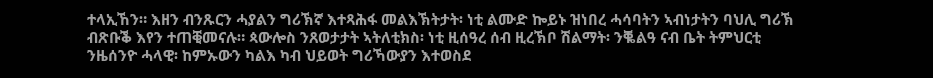ተላኢኸን። እዘን ብንጹርን ሓያልን ግሪኽኛ እተጻሕፋ መልእኽትታት፡ ነቲ ልሙድ ኰይኑ ዝነበረ ሓሳባትን ኣብነታትን ባህሊ ግሪኽ ብጽቡቕ እየን ተጠቒመናሉ። ጳውሎስ ንጸወታታት ኣትለቲክስ፡ ነቲ ዚሰዓረ ሰብ ዚረኽቦ ሽልማት፡ ንቘልዓ ናብ ቤት ትምህርቲ ንዜሰንዮ ሓላዊ፡ ከምኡውን ካልእ ካብ ህይወት ግሪኻውያን እተወስደ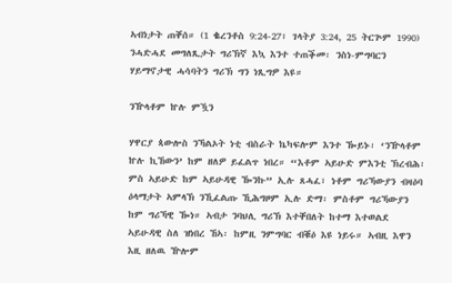ኣብነታት ጠቐሰ። (1 ቈረንቶስ 9:24-27፣ ገላትያ 3:24, 25 ትርጕም 1990) ንሓድሓደ መግለጺታት ግሪኽኛ እኳ እንተ ተጠቕመ፡ ንስነ-ምግባርን ሃይማኖታዊ ሓሳባትን ግሪኽ ግን ነጺግዎ እዩ።

ንዅላቶም ኵሉ ምዃን

ሃዋርያ ጳውሎስ ንኻልኦት ነቲ ብስራት ኬካፍሎም እንተ ዀይኑ፡ ‘ንዅላቶም ኵሉ ኪኸውን’ ከም ዘለዎ ይፈልጥ ነበረ። “እቶም ኣይሁድ ምእንቲ ኽረብሕ፡ ምስ ኣይሁድ ከም ኣይሁዳዊ ዀንኩ” ኢሉ ጸሓፈ፣ ነቶም ግሪኻውያን ብዛዕባ ዕላማታት ኣምላኽ ንኺፈልጡ ኺሕግዞም ኢሉ ድማ፡ ምስቶም ግሪኻውያን ከም ግሪኻዊ ዀነ። ኣብታ ንባህሊ ግሪኽ እተቐበለት ከተማ እተወልደ ኣይሁዳዊ ስለ ዝነበረ ኸኣ፡ ከምዚ ንምግባር ብቑዕ እዩ ነይሩ። ኣብዚ እዋን እዚ ዘለዉ ዅሎም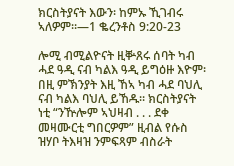ክርስትያናት እውን፡ ከምኡ ኺገብሩ ኣለዎም።—1 ቈረንቶስ 9:20-23

ሎሚ ብሚልዮናት ዚቝጸሩ ሰባት ካብ ሓደ ዓዲ ናብ ካልእ ዓዲ ይግዕዙ እዮም፡ በዚ ምኽንያት እዚ ኸኣ ካብ ሓደ ባህሊ ናብ ካልእ ባህሊ ይኸዱ። ክርስትያናት ነቲ “ንዅሎም ኣህዛብ . . . ደቀ መዛሙርቲ ግበርዎም” ዚብል የሱስ ዝሃቦ ትእዛዝ ንምፍጻም ብስራት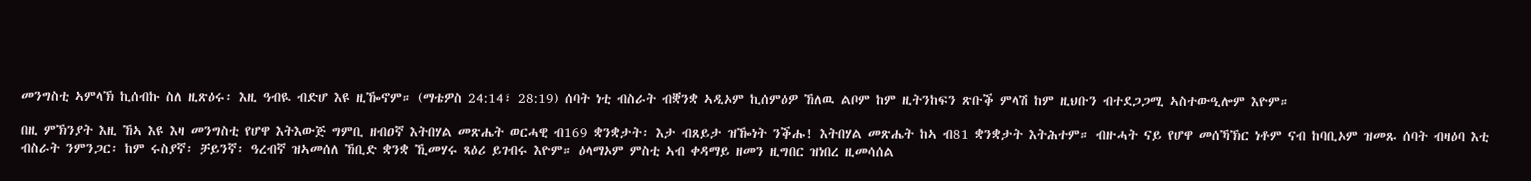መንግስቲ ኣምላኽ ኪሰብኩ ስለ ዚጽዕሩ፡ እዚ ዓብዪ ብድሆ እዩ ዚዀኖም። (ማቴዎስ 24:14፣ 28:19) ሰባት ነቲ ብስራት ብቛንቋ ኣዲኦም ኪሰምዕዎ ኸለዉ ልቦም ከም ዚትንከፍን ጽቡቕ ምላሽ ከም ዚህቡን ብተደጋጋሚ ኣስተውዒሎም እዮም።

በዚ ምኽንያት እዚ ኸኣ እዩ እዛ መንግስቲ የሆዋ እትእውጅ ግምቢ ዘብዐኛ እትበሃል መጽሔት ወርሓዊ ብ169 ቋንቋታት፡ እታ ብጸይታ ዝዀነት ንቕሑ! እትበሃል መጽሔት ከኣ ብ81 ቋንቋታት እትሕተም። ብዙሓት ናይ የሆዋ መሰኻኽር ነቶም ናብ ከባቢኦም ዝመጹ ሰባት ብዛዕባ እቲ ብስራት ንምንጋር፡ ከም ሩስያኛ፡ ቻይንኛ፡ ዓረብኛ ዝኣመሰለ ኸቢድ ቋንቋ ኺመሃሩ ጻዕሪ ይገብሩ እዮም። ዕላማኦም ምስቲ ኣብ ቀዳማይ ዘመን ዚግበር ዝነበረ ዚመሳሰል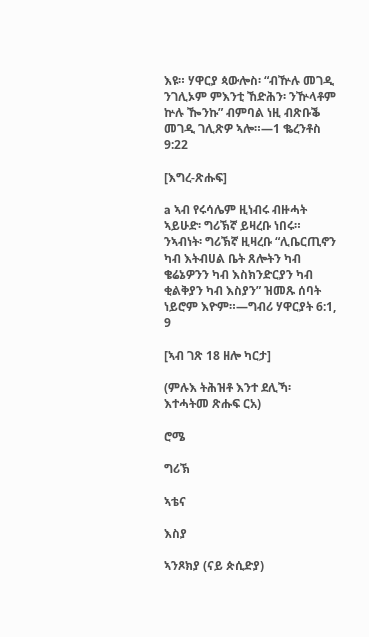እዩ። ሃዋርያ ጳውሎስ፡ “ብዅሉ መገዲ ንገሊኦም ምእንቲ ኸድሕን፡ ንዅላቶም ኵሉ ዀንኩ” ብምባል ነዚ ብጽቡቕ መገዲ ገሊጽዎ ኣሎ።—1 ቈረንቶስ 9:22

[እግረ-ጽሑፍ]

a ኣብ የሩሳሌም ዚነብሩ ብዙሓት ኣይሁድ፡ ግሪኽኛ ይዛረቡ ነበሩ። ንኣብነት፡ ግሪኽኛ ዚዛረቡ “ሊቤርጢኖን ካብ እትብሀል ቤት ጸሎትን ካብ ቄሬኔዎንን ካብ እስክንድርያን ካብ ቂልቅያን ካብ እስያን” ዝመጹ ሰባት ነይሮም እዮም።—ግብሪ ሃዋርያት 6:1, 9

[ኣብ ገጽ 18 ዘሎ ካርታ]

(ምሉእ ትሕዝቶ እንተ ደሊኻ፡ እተሓትመ ጽሑፍ ርአ)

ሮሜ

ግሪኽ

ኣቴና

እስያ

ኣንጾክያ (ናይ ጵሲድያ)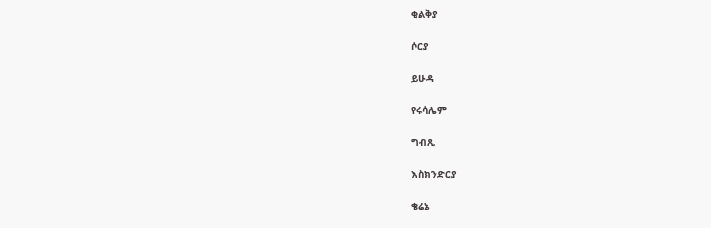ቂልቅያ

ሶርያ

ይሁዳ

የሩሳሌም

ግብጺ

እስክንድርያ

ቄሬኔ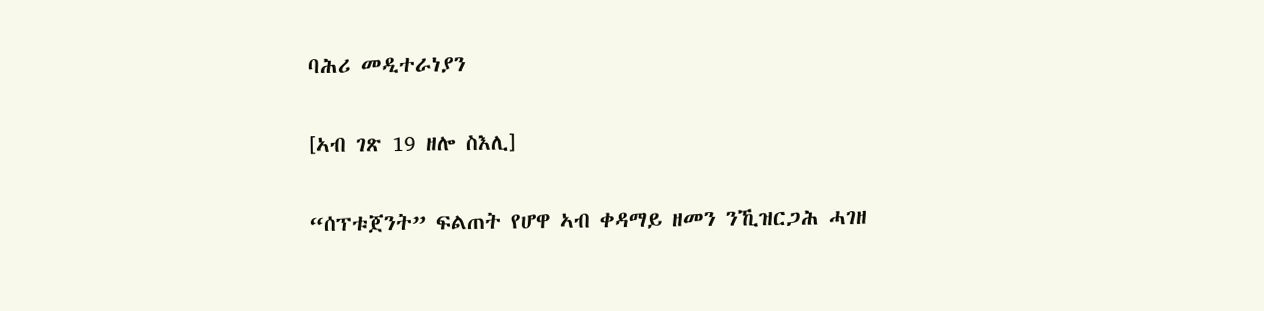ባሕሪ መዲተራነያን

[ኣብ ገጽ 19 ዘሎ ስእሊ]

“ሰፕቱጀንት” ፍልጠት የሆዋ ኣብ ቀዳማይ ዘመን ንኺዝርጋሕ ሓገዘ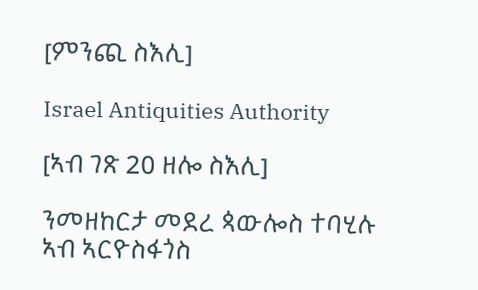[ምንጪ ስእሊ]

Israel Antiquities Authority

[ኣብ ገጽ 20 ዘሎ ስእሊ]

ንመዘከርታ መደረ ጳውሎስ ተባሂሉ ኣብ ኣርዮስፋጎስ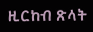ዚርከብ ጽላት